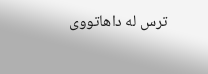ترس له‌ داهاتووى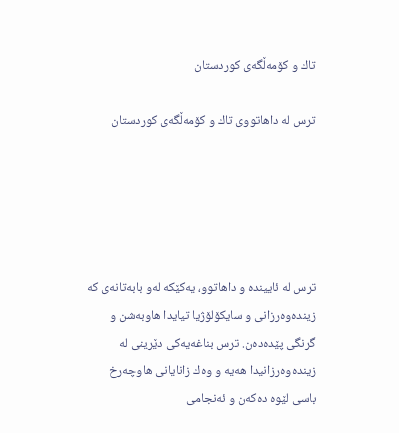تاك و كۆمه‌ڵگه‌ى كوردستان

ترس له‌ داهاتووى تاك و كۆمه‌ڵگه‌ى كوردستان





ترس له‌ ئایینده‌ و داهاتوو، یه‌كێكه‌ له‌و بابه‌تانه‌ى كه‌ زینده‌وه‌رزانى و سایكۆلۆژیا تیایدا هاوبه‌شن و گرنگى پێده‌ده‌ن. ترس بناغه‌یه‌كى دێرینى له‌ زینده‌وه‌رزانیدا هه‌یه‌ و وه‌ك زانایانى هاوچه‌رخ باسى لێوه‌ ده‌كه‌ن و ئه‌نجامى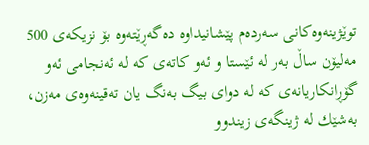توێژینه‌وه‌كانى سه‌رده‌م پێشانیداوه‌ ده‌گه‌ڕێته‌وه‌ بۆ نزیكه‌ى 500 مه‌لیۆن ساڵ به‌ر له‌ ئێستا و ئه‌و كاته‌ى كه‌ له‌ ئه‌نجامى ئه‌و گۆڕانكاریانه‌ى كه‌ له‌ دواى بیگ به‌نگ یان ته‌قینه‌وه‌ى مه‌زن، به‌شێك له‌ ژینگه‌ى زیندوو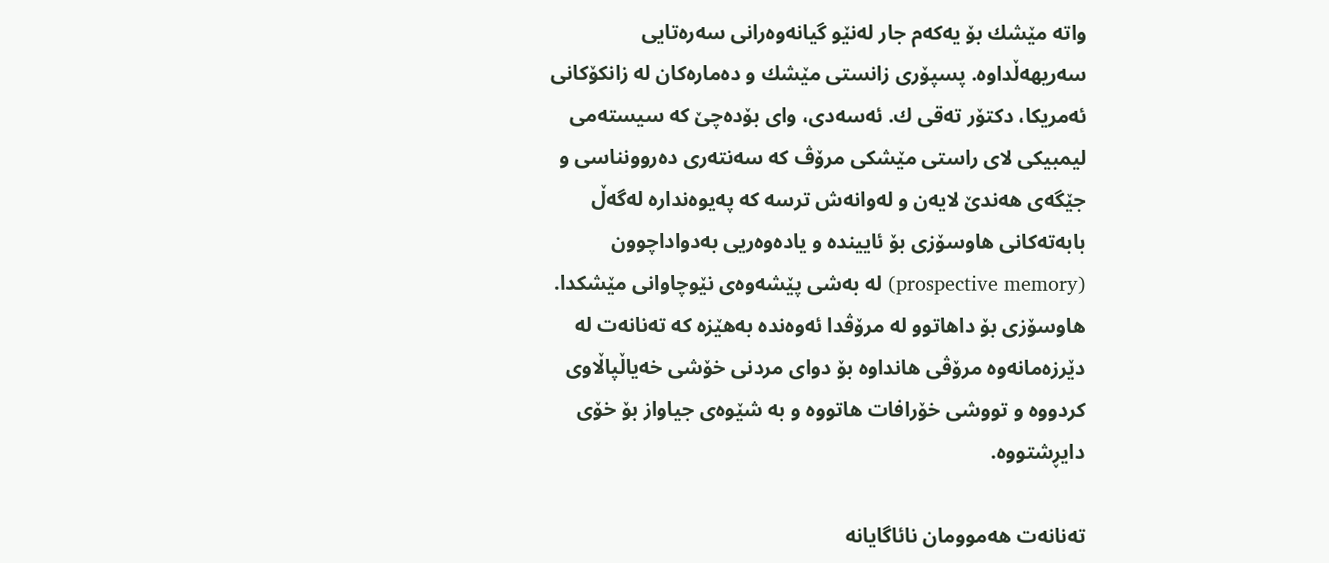واته‌ مێشك بۆ یه‌كه‌م جار له‌نێو گیانه‌وه‌رانى سه‌ره‌تایى سه‌ریهه‌ڵداوه‌. پسپۆرى زانستى مێشك و ده‌ماره‌كان له‌ زانكۆكانى ئه‌مریكا، دكتۆر ته‌قى ك. ئه‌سه‌دى، واى بۆده‌چێ كه‌ سیسته‌مى لیمبیكى لاى راستى مێشكى مرۆڤ كه‌ سه‌نته‌رى ده‌روونناسى و جێگه‌ى هه‌ندێ لایه‌ن و له‌وانه‌ش ترسه‌ كه‌ په‌یوه‌نداره‌ له‌گه‌ڵ بابه‌ته‌كانى هاوسۆزى بۆ ئایینده‌ و یاده‌وه‌ریى به‌دواداچوون (prospective memory) له‌ به‌شى پێشه‌وه‌ى نێوچاوانى مێشكدا.  هاوسۆزى بۆ داهاتوو له‌ مرۆڤدا ئه‌وه‌نده‌ به‌هێزه‌ كه‌ ته‌نانه‌ت له‌ دێرزه‌مانه‌وه‌ مرۆڤى هانداوه‌ بۆ دواى مردنى خۆشى خه‌یاڵپاڵاوى كردووه‌ و تووشى خۆرافات هاتووه‌ و به‌ شێوه‌ى جیاواز بۆ خۆى دایڕشتووه‌.

ته‌نانه‌ت هه‌موومان نائاگایانه‌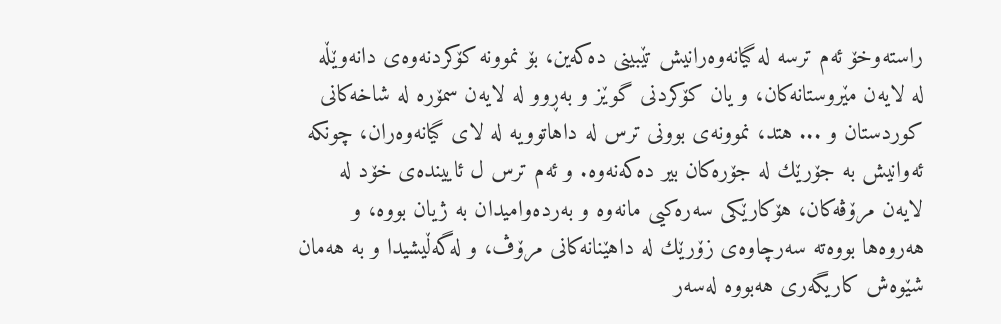راسته‌وخۆ ئه‌م ترسه‌ له‌ گیانه‌وه‌رانیش تێبینى ده‌كه‌ین، بۆ نموونه‌ كۆكردنه‌وه‌ى دانه‌وێڵه‌ له‌ لایه‌ن مێروستانه‌كان، و یان كۆكردنى گوێز و به‌ڕوو له‌ لایه‌ن سمۆره‌ له‌ شاخه‌كانى كوردستان و ... هتد، نموونه‌ى بوونى ترس له‌ داهاتوویه‌ له‌ لاى گیانه‌وه‌ران، چونكه‌ ئه‌وانیش به‌ جۆرێك له‌ جۆره‌كان بیر ده‌كه‌نه‌وه‌. و ئه‌م ترس ل ئایینده‌ى خۆد له‌ لایه‌ن مرۆڤه‌كان، هۆكارێكى سه‌ره‌كیى مانه‌وه‌ و به‌رده‌وامیدان به‌ ژیان بووه‌، و هه‌روه‌ها بووه‌ته‌ سه‌رچاوه‌ى زۆرێك له‌ داهێنانه‌كانى مرۆڤ، و له‌گه‌ڵیشیدا و به‌ هه‌مان شێوه‌ش كاریگه‌رى هه‌بووه‌ له‌سه‌ر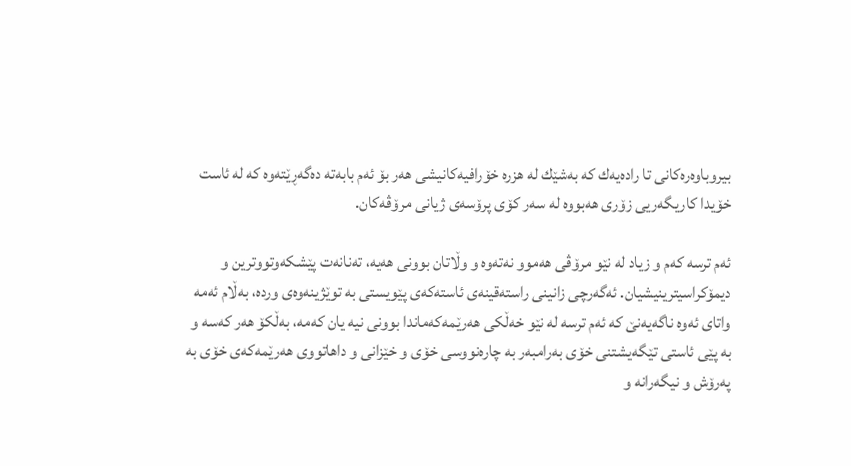بیروباوه‌ره‌كانى تا راده‌یه‌ك كه‌ به‌شێك له‌ هزره‌ خۆرافیه‌كانیشى هه‌ر بۆ ئه‌م بابه‌ته‌ ده‌گه‌ڕێته‌وه‌ كه‌ له‌ ئاست خۆیدا كاریگه‌ریى زۆرى هه‌بووه‌ له‌ سه‌ر كۆى پرۆسه‌ى ژیانى مرۆڤه‌كان.

ئه‌م ترسه‌ كه‌م و زیاد له‌ نێو مرۆڤى هه‌موو نه‌ته‌وه‌ و وڵاتان بوونى هه‌یه‌، ته‌نانه‌ت پێشكه‌وتووترین و دیمۆكراسیترینیشیان. ئه‌گه‌رچى زانینى راسته‌قینه‌ى ئاسته‌كه‌ى پێویستى به‌ توێژینه‌وه‌ى ورده‌، به‌ڵام ئه‌مه‌ واتاى ئه‌وه‌ ناگه‌یه‌نێ كه‌ ئه‌م ترسه‌ له‌ نێو خه‌ڵكى هه‌رێمه‌كه‌ماندا بوونى نیه‌ یان كه‌مه‌، به‌ڵكۆ هه‌ر كه‌سه‌ و به‌ پێى ئاستى تێگه‌یشتنى خۆى به‌رامبه‌ر به‌ چاره‌نووسى خۆى و خێزانى و داهاتووى هه‌رێمه‌كه‌ى خۆى به‌ په‌رۆش و نیگه‌رانه‌ و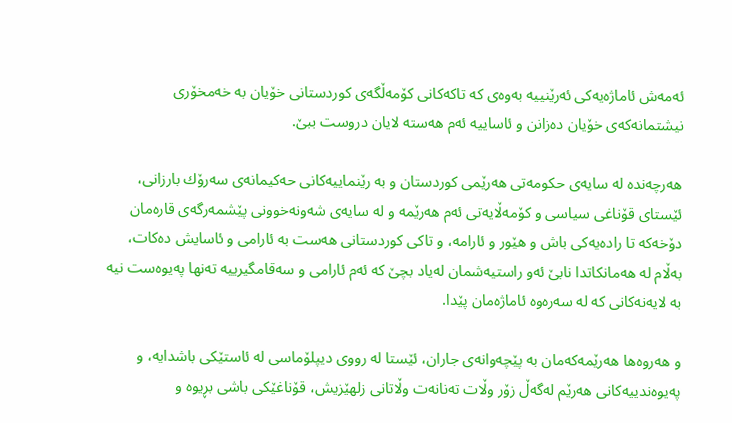ئه‌مه‌ش ئاماژه‌یه‌كى ئه‌رێنییه‌ به‌وه‌ى كه‌ تاكه‌كانى كۆمه‌ڵگه‌ى كوردستانى خۆیان به‌ خه‌مخۆرى نیشتمانه‌كه‌ى خۆیان ده‌زانن و ئاساییه‌ ئه‌م هه‌سته‌ لایان دروست ببێ.

هه‌رچه‌نده‌ له‌ سایه‌ى حكومه‌تى هه‌رێمى كوردستان و به‌ رێنماییه‌كانى حه‌كیمانه‌ى سه‌رۆك بارزانى، ئێستاى قۆناغى سیاسى و كۆمه‌ڵایه‌تى ئه‌م هه‌رێمه‌ و له‌ سایه‌ى شه‌ونه‌خوونى پێشمه‌رگه‌ى قاره‌مان دۆخه‌كه‌ تا راده‌یه‌كى باش و هێور و ئارامه‌، و تاكى كوردستانى هه‌ست به‌ ئارامى و ئاسایش ده‌كات، به‌ڵام له‌ هه‌مانكاتدا نابێ ئه‌و راستیه‌شمان له‌یاد بچێ كه‌ ئه‌م ئارامى و سه‌قامگیرییه‌ ته‌نها په‌یوه‌ست نیه‌ به‌ لایه‌نه‌كانى كه‌ له‌ سه‌ره‌وه‌ ئاماژه‌مان پێدا.

و هه‌روه‌ها هه‌رێمه‌كه‌مان به‌ پێچه‌وانه‌ى جاران، ئێستا له‌ رووى دیپلۆماسى له‌ ئاستێكى باشدایه‌، و په‌یوه‌ندییه‌كانى هه‌رێم له‌گه‌ڵ زۆر وڵات ته‌نانه‌ت وڵاتانى زلهێزیش، قۆناغێكى باشى بڕیوه‌ و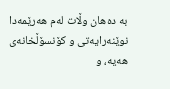به‌ ده‌هان وڵات له‌م هه‌رێمه‌دا نوێنه‌رایه‌تى و كۆنسۆڵخانه‌ى هه‌یه‌، و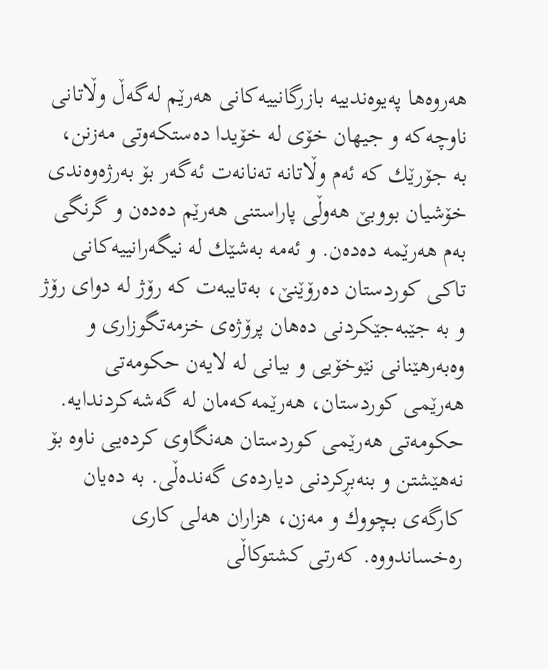هه‌روه‌ها په‌یوه‌ندییه‌ بازرگانییه‌كانى هه‌رێم له‌گه‌ڵ وڵاتانى ناوچه‌كه‌ و جیهان خۆى له‌ خۆیدا ده‌ستكه‌وتى مه‌زنن، به‌ جۆرێك كه‌ ئه‌م وڵاتانه‌ ته‌نانه‌ت ئه‌گه‌ر بۆ به‌رژه‌وه‌ندى خۆشیان بووبێ هه‌وڵى پاراستنى هه‌رێم ده‌ده‌ن و گرنگى به‌م هه‌رێمه‌ ده‌ده‌ن. و ئه‌مه‌ به‌شێك له‌ نیگه‌رانییه‌كانى تاكى كوردستان ده‌رۆێنێ، به‌تایبه‌ت كه‌ رۆژ له‌ دواى رۆژ و به‌ جێبه‌جێكردنى ده‌هان پرۆژه‌ى خزمه‌تگوزارى و وه‌به‌رهێنانى نێوخۆیى و بیانى له‌ لایه‌ن حكومه‌تى هه‌رێمى كوردستان، هه‌رێمه‌كه‌مان له‌ گه‌شه‌كردندایه‌. حكومه‌تى هه‌رێمى كوردستان هه‌نگاوى كرده‌یى ناوه‌ بۆ نه‌هێشتن و بنه‌بڕكردنى دیارده‌ى گه‌نده‌ڵى. به‌ ده‌یان كارگه‌ى بچووك و مه‌زن، هزاران هه‌لى كارى ره‌خساندووه‌. كه‌رتى كشتوكاڵى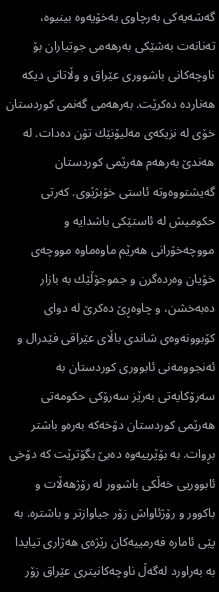گه‌شه‌یه‌كى به‌رچاوى به‌خۆیه‌وه‌ بینیوه‌، ته‌نانه‌ت به‌شێكى به‌رهه‌مى جوتیاران بۆ ناوچه‌كانى باشوورى عێراق و وڵاتانى دیكه‌ هه‌نارده‌ ده‌كرێت. به‌رهه‌مى گه‌نمى كوردستان خۆى له‌ نزیكه‌ى مه‌لیۆنێك تۆن ده‌دات. له‌ هه‌ندێ به‌رهه‌م هه‌رێمى كوردستان گه‌یشتووه‌وته‌ ئاستى خۆبژێوى. كه‌رتى حكومیش له‌ ئاستێكى باشدایه‌ و مووچه‌خۆرانى هه‌رێم ماوه‌ماوه‌ مووچه‌ى خۆیان وه‌رده‌گرن و جموجۆڵێك به‌ بازار ده‌به‌خشن، و چاوه‌ڕێ ده‌كرێ له‌ دواى كۆبوونه‌وه‌ى شاندى باڵاى عێراقى فێدرال و ئه‌نجوومه‌نى ئابوورى كوردستان به‌ سه‌رۆكایه‌تى به‌رێز سه‌رۆكى حكومه‌تى هه‌رێمى كوردستان دۆخه‌كه‌ به‌ره‌و باشتر بڕوات. به‌ بۆێرییه‌وه‌ ده‌بێ بگۆترێت كه‌ دۆخى ئابووریى خه‌ڵكى باشوور له‌ رۆژهه‌ڵات و باكوور و رۆژئاواش زۆر جیاوازتر و باشتره‌. به‌ پێى ئاماره‌ فه‌رمییه‌كان رێژه‌ى هه‌ژارى تیایدا به‌ به‌راورد له‌گه‌ڵ ناوچه‌كانیترى عێراق زۆر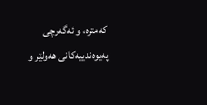كه‌متره‌، و ئه‌گه‌رچى په‌یوه‌ندییه‌كانى هه‌ولێر و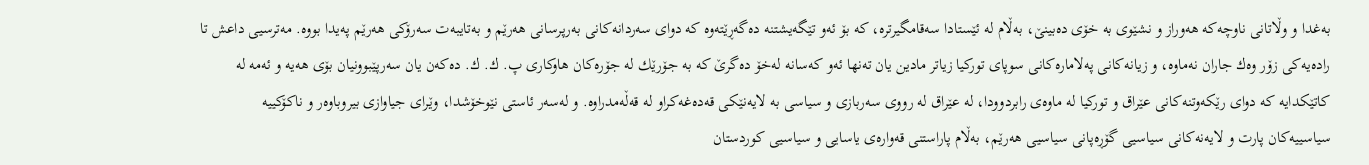به‌غدا و وڵاتانى ناوچه‌كه‌ هه‌وراز و نشێوى به‌ خۆى ده‌بینێ، به‌ڵام له‌ ئێستادا سه‌قامگیرتره‌، كه‌ بۆ ئه‌و تێگه‌یشتنه‌ ده‌گه‌ڕێته‌وه‌ كه‌ دواى سه‌ردانه‌كانى به‌رپرسانى هه‌رێم و به‌تایبه‌ت سه‌رۆكى هه‌رێم په‌یدا بووه‌. مه‌ترسیى داعش تا راده‌یه‌كى زۆر وه‌ك جاران نه‌ماوه‌، و زیانه‌كانى په‌لاماره‌كانى سوپاى توركیا زیاتر مادین یان ته‌نها ئه‌و كه‌سانه‌ له‌خۆ ده‌گرێ كه‌ به‌ جۆرێك له‌ جۆره‌كان هاوكارى پ. ك. ك. ده‌كه‌ن یان سه‌رپێبوونیان بۆى هه‌یه‌ و ئه‌مه‌ له‌ كاتێكدایه‌ كه‌ دواى رێكه‌وتنه‌كانى عێراق و توركیا له‌ ماوه‌ى رابردوودا، له‌ عێراق له‌ رووى سه‌ربازى و سیاسى به‌ لایه‌نێكى قه‌ده‌غه‌كراو له‌ قه‌ڵه‌مدراوه‌. و له‌سه‌ر ئاستى نێوخۆشدا، وێراى جیاوازى بیروباوه‌ر و ناكۆكییه‌ سیاسییه‌كان پارت و لایه‌نه‌كانى سیاسیى گۆڕه‌پانى سیاسیى هه‌رێم، به‌ڵام پاراستنى قه‌واره‌ى یاسایى و سیاسیى كوردستان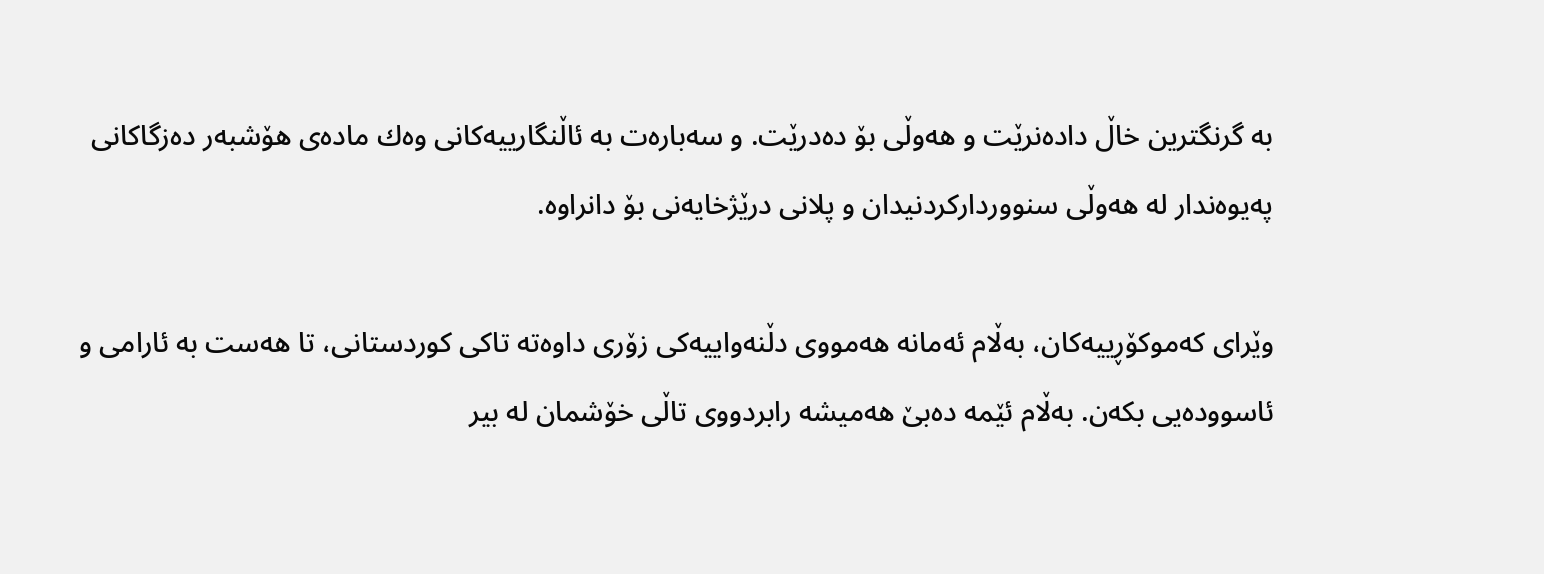به‌ گرنگترین خاڵ داده‌نرێت و هه‌وڵى بۆ ده‌درێت. و سه‌باره‌ت به‌ ئاڵنگارییه‌كانى وه‌ك ماده‌ى هۆشبه‌ر ده‌زگاكانى په‌یوه‌ندار له‌ هه‌وڵى سنوورداركردنیدان و پلانى درێژخایه‌نى بۆ دانراوه‌.

وێراى كه‌موكۆڕییه‌كان، به‌ڵام ئه‌مانه‌ هه‌مووى دڵنه‌واییه‌كى زۆرى داوه‌ته‌ تاكى كوردستانى، تا هه‌ست به‌ ئارامى و ئاسووده‌یى بكه‌ن. به‌ڵام ئێمه‌ ده‌بێ هه‌میشه‌ رابردووى تاڵى خۆشمان له‌ بیر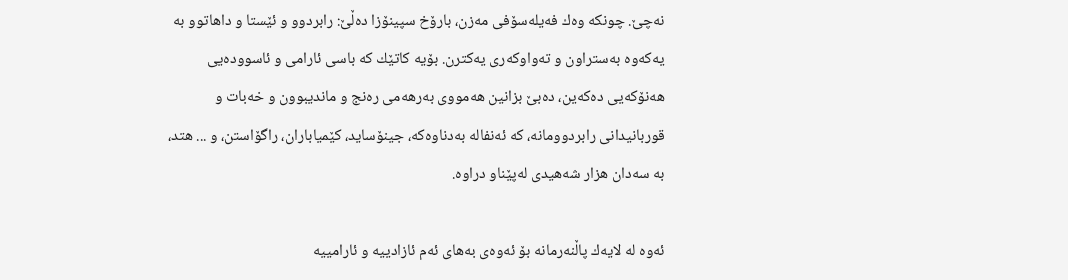نه‌چێ. چونكه‌ وه‌ك فه‌یله‌سۆفى مه‌زن، بارۆخ سپینۆزا ده‌ڵێ: رابردوو و ئێستا و داهاتوو به‌ یه‌كه‌وه‌ به‌ستراون و ته‌واوكه‌رى یه‌كترن. بۆیه‌ كاتێك كه‌ باسى ئارامى و ئاسووده‌یى هه‌نۆكه‌یى ده‌كه‌ین، ده‌بێ بزانین هه‌مووى به‌رهه‌مى ره‌نج و ماندیبوون و خه‌بات و قوربانیدانى رابردوومانه‌، كه‌ ئه‌نفاله‌ به‌دناوه‌كه‌، جینۆساید، كێمیاباران، راگۆاستن، و ... هتد، به‌ سه‌دان هزار شه‌هیدى له‌پێناو دراوه‌.

ئه‌وه‌ له‌ لایه‌ك پاڵنه‌رمانه‌ بۆ ئه‌وه‌ى به‌هاى ئه‌م ئازادییه‌ و ئارامییه‌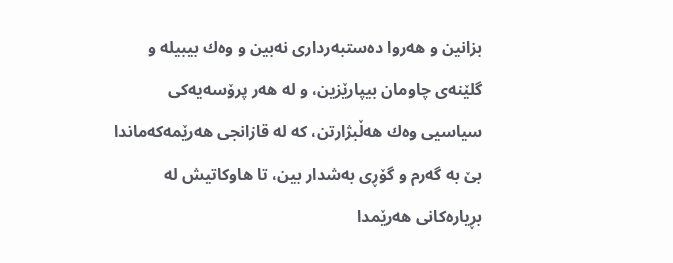بزانین و هه‌روا ده‌ستبه‌ردارى نه‌بین و وه‌ك بیبیله‌ و گلێنه‌ى چاومان بیپارێزین، و له‌ هه‌ر پرۆسه‌یه‌كى سیاسیى وه‌ك هه‌ڵبژارتن، كه‌ له‌ قازانجى هه‌رێمه‌كه‌ماندا بێ به‌ گه‌رم و گۆڕى به‌شدار بین، تا هاوكاتیش له‌ بڕیاره‌كانى هه‌رێمدا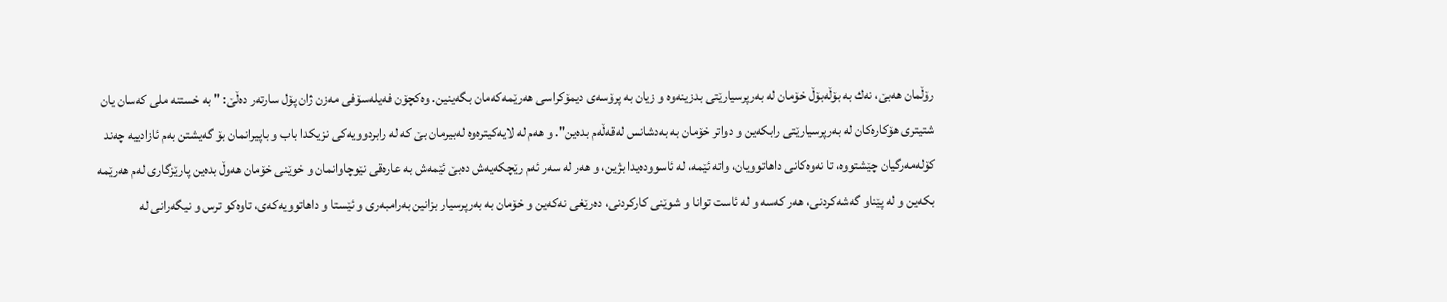رۆڵمان هه‌بێ، نه‌ك به‌ بۆڵه‌بۆڵ خۆمان له‌ به‌رپرسیارێتى بدزینه‌وه‌ و زیان به‌ پرۆسه‌ى دیمۆكراسى هه‌رێمه‌كه‌مان بگه‌ینین. وه‌كچۆن فه‌یله‌سۆفى مه‌زن ژان پۆل سارته‌ر ده‌ڵێ: " به‌ خستنه‌ ملى كه‌سان یان شتیترى هۆكاره‌كان له‌ به‌رپرسیارێتى رابكه‌ین و دواتر خۆمان به‌ به‌دشانس له‌قه‌ڵه‌م بده‌ین". و هه‌م له‌ لایه‌كیتره‌وه‌ له‌بیرمان بێ كه‌ له‌ رابردوویه‌كى نزیكدا باب و باپیرانمان بۆ گه‌یشتن به‌م ئازادییه‌ چه‌ند كۆله‌مه‌رگیان چێشتووه‌، تا نه‌وه‌كانى داهاتوویان، واته‌ ئێمه‌، له‌ ئاسووده‌یدا بژین، و هه‌ر له‌ سه‌ر ئه‌م رێچكه‌یه‌ش ده‌بێ ئێمه‌ش به‌ عاره‌قى نێوچاوانمان و خوێنى خۆمان هه‌وڵ بده‌ین پارێزگارى له‌م هه‌رێمه‌ بكه‌ین و له‌ پێناو گه‌شه‌كردنى، هه‌ر كه‌سه‌ و له‌ ئاست توانا و شوێنى كاركردنى، ده‌رێغى نه‌كه‌ین و خۆمان به‌ به‌رپرسیار بزانین به‌رامبه‌رى و ئێستا و داهاتوویه‌كه‌ى، تاوه‌كو ترس و نیگه‌رانى له‌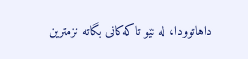داهاتوودا، له‌ نێو تاكه‌كانى بگاته‌ نزمترین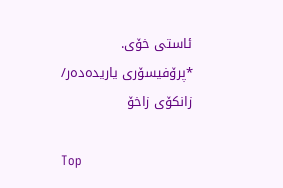ئاستى خۆى.    *پرۆفیسۆرى یاریده‌ده‌ر/ زانكۆى زاخۆ

Top